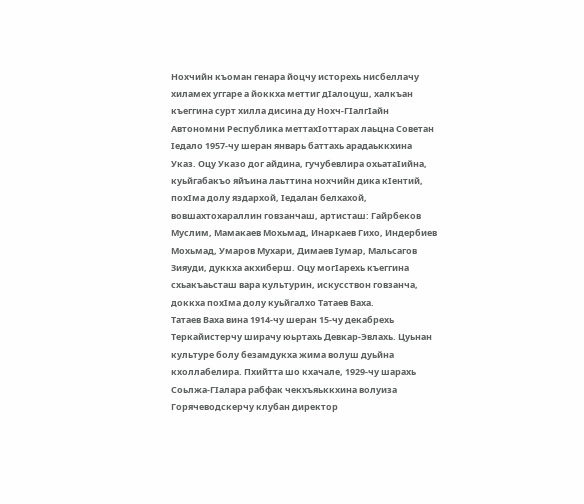Нохчийн къоман генара йоцчу исторехь нисбеллачу хиламех уггаре а йоккха меттиг дIалоцуш, халкъан къеггина сурт хилла дисина ду Нохч-ГIалгIайн Автономни Республика меттахIоттарах лаьцна Советан Iедало 1957-чу шеран январь баттахь арадаьккхина Указ. Оцу Указо дог айдина, гучубевлира охьатаIийна, куьйгабакъо яйъина лаьттина нохчийн дика кIентий, похIма долу яздархой, Iедалан белхахой, вовшахтохараллин говзанчаш, артисташ: Гайрбеков Муслим, Мамакаев Мохьмад, Инаркаев Гихо, Индербиев Мохьмад, Умаров Мухари, Димаев Iумар, Мальсагов Зияуди, дуккха акхиберш. Оцу могIарехь къеггина схьакъаьсташ вара культурин, искусствон говзанча, доккха похIма долу куьйгалхо Татаев Ваха.
Татаев Ваха вина 1914-чу шеран 15-чу декабрехь Теркайистерчу ширачу юьртахь Девкар-Эвлахь. Цуьнан культуре болу безамдукха жима волуш дуьйна кхоллабелира. Пхийтта шо кхачале, 1929-чу шарахь Соьлжа-ГIалара рабфак чекхъяьккхина волуиза Горячеводскерчу клубан директор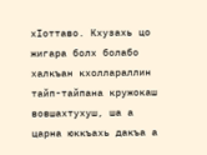хIоттаво. Кхузахь цо жигара болх болабо халкъан кхоллараллин тайп-тайпана кружокаш вовшахтухуш, ша а царна юккъахь дакъа а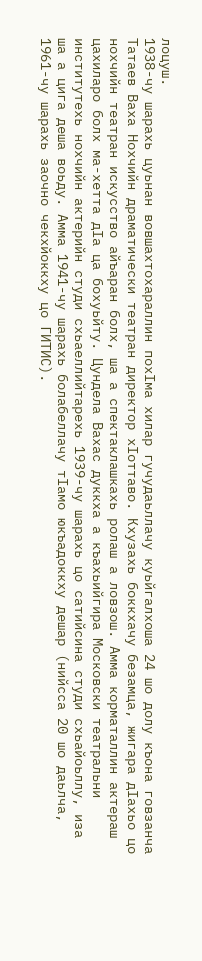лоцуш.
1938-чу шарахь цуьнан вовшахтохараллин похIма хилар гучудаьллачу куьйгалхоша 24 шо долу къона говзанча Татаев Ваха Нохчийн драматически театран директор хIоттаво. Кхузахь боккхачу безамца, жигара дIахьо цо нохчийн театран искусство айъаран болх, ша а спектаклашкахь ролаш а ловзош. Амма корматаллин актераш цахиларо болх ма-хетта дIа ца бохуьйту. Цундела Вахас дуккха а къахьийгира Московски театральни институтехь нохчийн актерийн студи схьаеллийтарехь 1939-чу шарахь цо сатийсина студи схьайоьллу, иза ша а цига деша воьду. Амма 1941-чу шарахь болабеллачу тIамо юкъадоккху дешар (нийсса 20 шо даьлча, 1961-чу шарахь заочно чекхйоккху цо ГИТИС).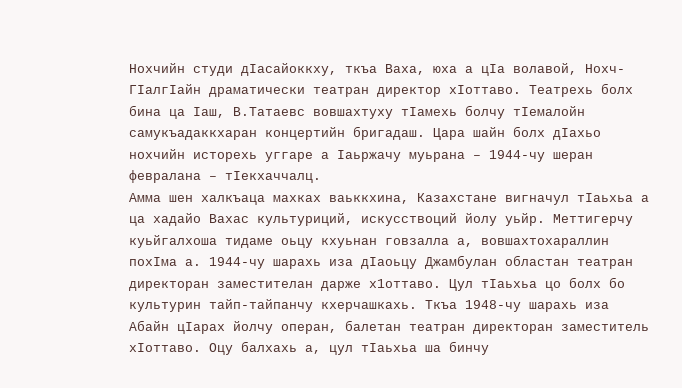Нохчийн студи дIасайоккху, ткъа Ваха, юха а цIа волавой, Нохч-ГIалгIайн драматически театран директор хIоттаво. Театрехь болх бина ца Iаш, В.Татаевс вовшахтуху тIамехь болчу тIемалойн самукъадаккхаран концертийн бригадаш. Цара шайн болх дIахьо нохчийн исторехь уггаре а Iаьржачу муьрана – 1944-чу шеран февралана – тIекхаччалц.
Амма шен халкъаца махках ваьккхина, Казахстане вигначул тIаьхьа а ца хадайо Вахас культуриций, искусствоций йолу уьйр. Меттигерчу куьйгалхоша тидаме оьцу кхуьнан говзалла а, вовшахтохараллин похIма а. 1944-чу шарахь иза дIаоьцу Джамбулан областан театран директоран заместителан дарже х1оттаво. Цул тIаьхьа цо болх бо культурин тайп-тайпанчу кхерчашкахь. Ткъа 1948-чу шарахь иза Абайн цIарах йолчу операн, балетан театран директоран заместитель хIоттаво. Оцу балхахь а, цул тIаьхьа ша бинчу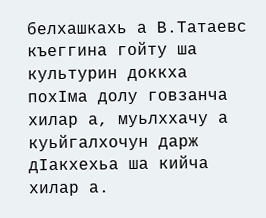белхашкахь а В.Татаевс къеггина гойту ша культурин доккха похIма долу говзанча хилар а, муьлххачу а куьйгалхочун дарж дIакхехьа ша кийча хилар а.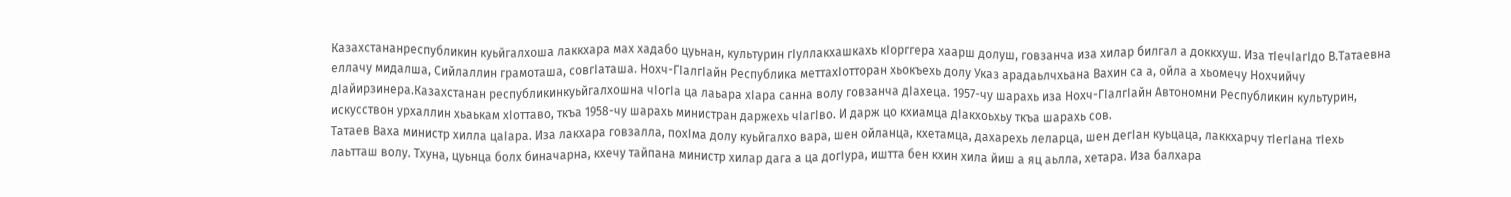Казахстананреспубликин куьйгалхоша лаккхара мах хадабо цуьнан, культурин гIуллакхашкахь кIорггера хаарш долуш, говзанча иза хилар билгал а доккхуш. Иза тIечIагIдо В.Татаевна еллачу мидалша, Сийлаллин грамоташа, совгIаташа. Нохч-ГIалгIайн Республика меттахIотторан хьокъехь долу Указ арадаьлчхьана Вахин са а, ойла а хьомечу Нохчийчу дIайирзинера.Казахстанан республикинкуьйгалхошна чIогIа ца лаьара хIара санна волу говзанча дIахеца. 1957-чу шарахь иза Нохч-ГIалгIайн Автономни Республикин культурин, искусствон урхаллин хьаькам хIоттаво, ткъа 1958-чу шарахь министран даржехь чIагIво. И дарж цо кхиамца дIакхоьхьу ткъа шарахь сов.
Татаев Ваха министр хилла цаIара. Иза лакхара говзалла, похIма долу куьйгалхо вара, шен ойланца, кхетамца, дахарехь леларца, шен дегIан куьцаца, лаккхарчу тIегIана тIехь лаьтташ волу. Тхуна, цуьнца болх биначарна, кхечу тайпана министр хилар дага а ца догIура, иштта бен кхин хила йиш а яц аьлла, хетара. Иза балхара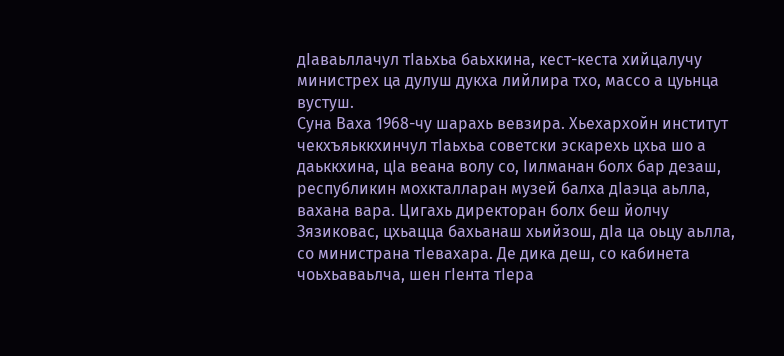дIаваьллачул тIаьхьа баьхкина, кест-кеста хийцалучу министрех ца дулуш дукха лийлира тхо, массо а цуьнца вустуш.
Суна Ваха 1968-чу шарахь вевзира. Хьехархойн институт чекхъяьккхинчул тIаьхьа советски эскарехь цхьа шо а даьккхина, цIа веана волу со, Iилманан болх бар дезаш, республикин мохкталларан музей балха дIаэца аьлла, вахана вара. Цигахь директоран болх беш йолчу Зязиковас, цхьацца бахьанаш хьийзош, дIа ца оьцу аьлла, со министрана тIевахара. Де дика деш, со кабинета чоьхьаваьлча, шен гIента тIера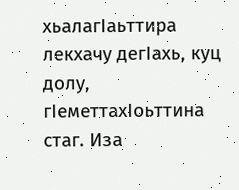хьалагIаьттира лекхачу дегIахь, куц долу, гIеметтахIоьттина стаг. Иза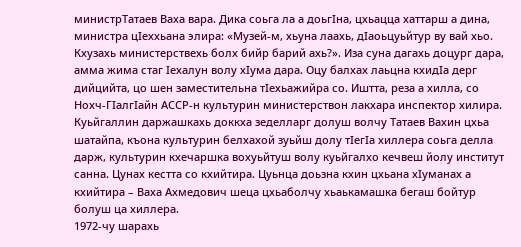министрТатаев Ваха вара. Дика соьга ла а доьгIна, цхьацца хаттарш а дина, министра цIеххьана элира: «Музей-м, хьуна лаахь, дIаоьцуьйтур ву вай хьо. Кхузахь министерствехь болх бийр барий ахь?». Иза суна дагахь доцург дара, амма жима стаг Iехалун волу хIума дара. Оцу балхах лаьцна кхидIа дерг дийцийта, цо шен заместительна тIехьажийра со. Иштта, реза а хилла, со Нохч-ГIалгIайн АССР-н культурин министерствон лакхара инспектор хилира. Куьйгаллин даржашкахь доккха зеделларг долуш волчу Татаев Вахин цхьа шатайпа, къона культурин белхахой зуьйш долу тIегIа хиллера соьга делла дарж, культурин кхечаршка вохуьйтуш волу куьйгалхо кечвеш йолу институт санна. Цунах кестта со кхийтира. Цуьнца доьзна кхин цхьана хIуманах а кхийтира – Ваха Ахмедович шеца цхьаболчу хьаькамашка бегаш бойтур болуш ца хиллера.
1972-чу шарахь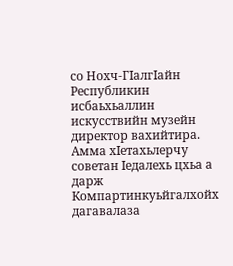со Нохч-ГIалгIайн Республикин исбаьхьаллин искусствийн музейн директор вахийтира. Амма хIетахьлерчу советан Iедалехь цхьа а дарж Компартинкуьйгалхойх дагавалаза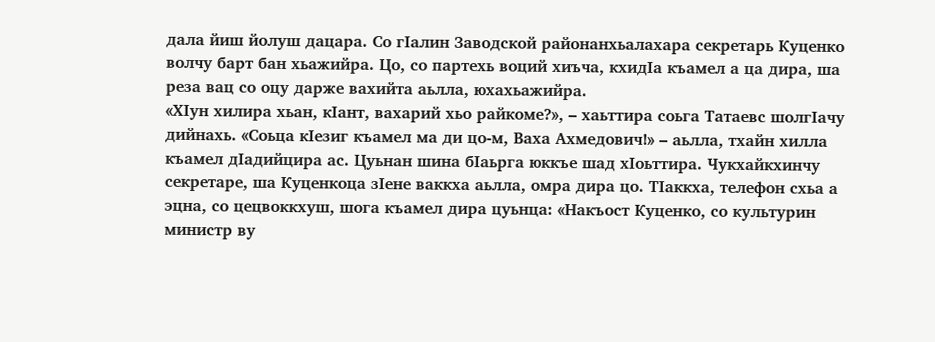дала йиш йолуш дацара. Со гIалин Заводской районанхьалахара секретарь Куценко волчу барт бан хьажийра. Цо, со партехь воций хиъча, кхидIа къамел а ца дира, ша реза вац со оцу дарже вахийта аьлла, юхахьажийра.
«ХIун хилира хьан, кIант, вахарий хьо райкоме?», – хаьттира соьга Татаевс шолгIачу дийнахь. «Соьца кIезиг къамел ма ди цо-м, Ваха Ахмедович!» – аьлла, тхайн хилла къамел дIадийцира ас. Цуьнан шина бIаьрга юккъе шад хIоьттира. Чукхайкхинчу секретаре, ша Куценкоца зIене ваккха аьлла, омра дира цо. ТIаккха, телефон схьа а эцна, со цецвоккхуш, шога къамел дира цуьнца: «Накъост Куценко, со культурин министр ву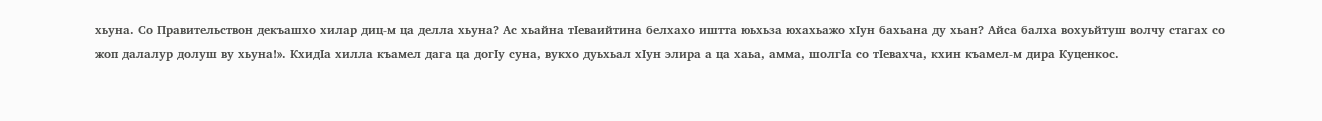хьуна. Со Правительствон декъашхо хилар диц-м ца делла хьуна? Ас хьайна тIеваийтина белхахо иштта юьхьза юхахьажо хIун бахьана ду хьан? Айса балха вохуьйтуш волчу стагах со жоп далалур долуш ву хьуна!». КхидIа хилла къамел дага ца догIу суна, вукхо дуьхьал хIун элира а ца хаьа, амма, шолгIа со тIевахча, кхин къамел-м дира Куценкос.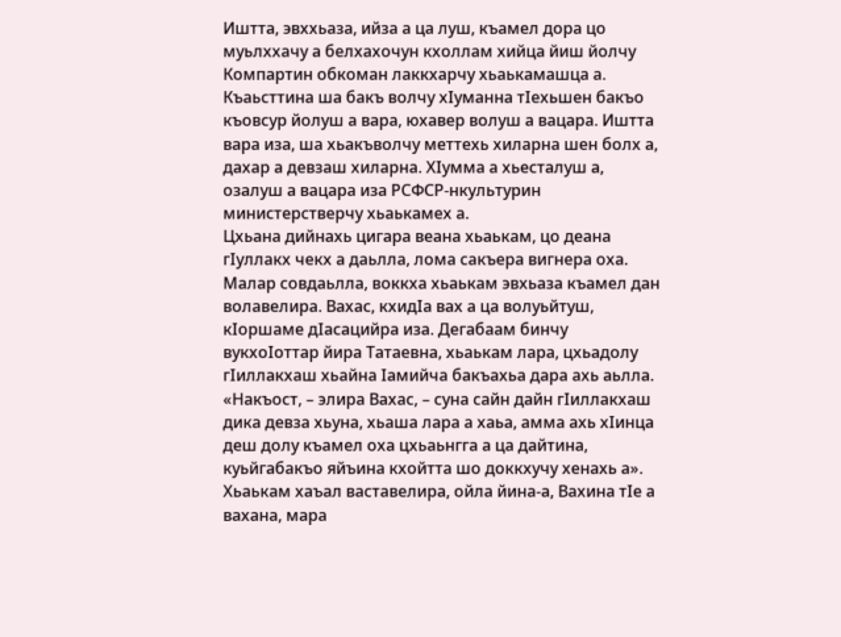Иштта, эвххьаза, ийза а ца луш, къамел дора цо муьлххачу а белхахочун кхоллам хийца йиш йолчу Компартин обкоман лаккхарчу хьаькамашца а.
Къаьсттина ша бакъ волчу хIуманна тIехьшен бакъо къовсур йолуш а вара, юхавер волуш а вацара. Иштта вара иза, ша хьакъволчу меттехь хиларна шен болх а, дахар а девзаш хиларна. ХIумма а хьесталуш а, озалуш а вацара иза РСФСР-нкультурин министерстверчу хьаькамех а.
Цхьана дийнахь цигара веана хьаькам, цо деана гIуллакх чекх а даьлла, лома сакъера вигнера оха. Малар совдаьлла, воккха хьаькам эвхьаза къамел дан волавелира. Вахас, кхидIа вах а ца волуьйтуш, кIоршаме дIасацийра иза. Дегабаам бинчу вукхоIоттар йира Татаевна, хьаькам лара, цхьадолу гIиллакхаш хьайна Iамийча бакъахьа дара ахь аьлла. «Накъост, – элира Вахас, – суна сайн дайн гIиллакхаш дика девза хьуна, хьаша лара а хаьа, амма ахь хIинца деш долу къамел оха цхьаьнгга а ца дайтина, куьйгабакъо яйъина кхойтта шо доккхучу хенахь а». Хьаькам хаъал ваставелира, ойла йина-а, Вахина тIе а вахана, мара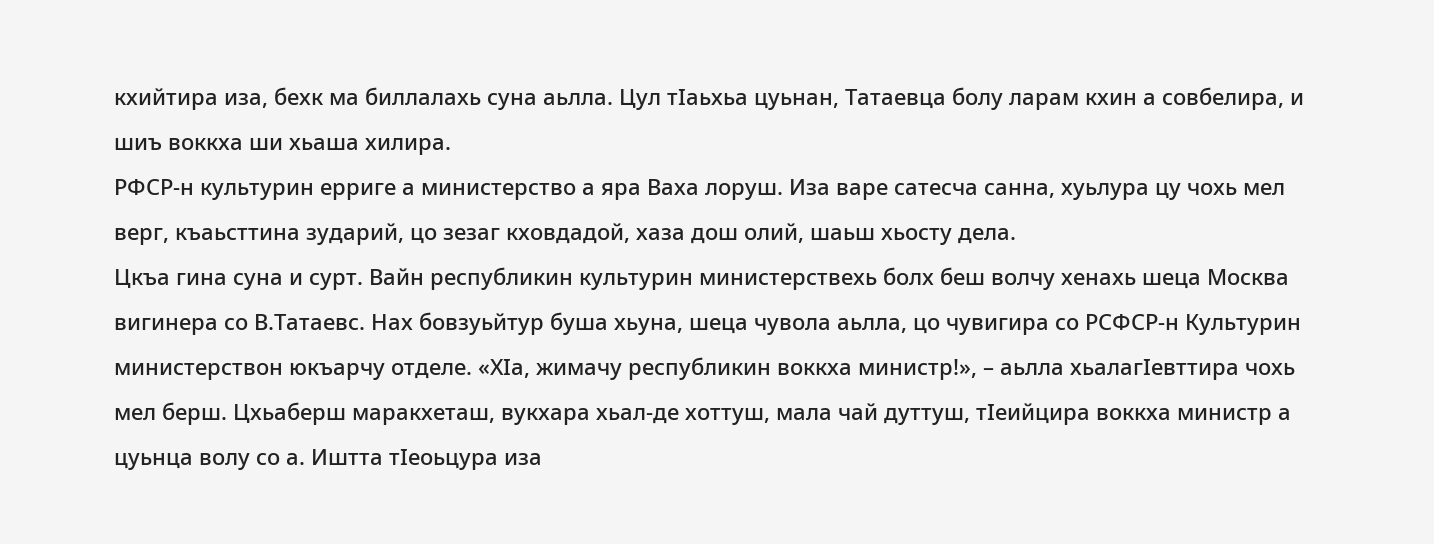кхийтира иза, бехк ма биллалахь суна аьлла. Цул тIаьхьа цуьнан, Татаевца болу ларам кхин а совбелира, и шиъ воккха ши хьаша хилира.
РФСР-н культурин ерриге а министерство а яра Ваха лоруш. Иза варе сатесча санна, хуьлура цу чохь мел верг, къаьсттина зударий, цо зезаг кховдадой, хаза дош олий, шаьш хьосту дела.
Цкъа гина суна и сурт. Вайн республикин культурин министерствехь болх беш волчу хенахь шеца Москва вигинера со В.Татаевс. Нах бовзуьйтур буша хьуна, шеца чувола аьлла, цо чувигира со РСФСР-н Культурин министерствон юкъарчу отделе. «ХIа, жимачу республикин воккха министр!», – аьлла хьалагIевттира чохь мел берш. Цхьаберш маракхеташ, вукхара хьал-де хоттуш, мала чай дуттуш, тIеийцира воккха министр а цуьнца волу со а. Иштта тIеоьцура иза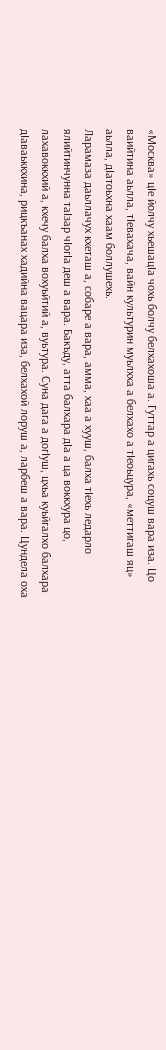«Москва» цIе йолчу хьешацIа чохь болчу белхахоша а. Гуттар а цигахь соцуш вара иза. Цо ваийтина аьлла, тIевахача, вайн культурин муьлхха а белхахо а тIеоьцура, «меттигаш яц» аьлла, дIатоьхна хаам боллушехь.
Ларамаза даьллачух кхеташ а, собаре а вара, амма, хаа а хууш, балха тIехь ледарло ялийтинчунна таIзар чIогIа деш а вара. Бакъду, атта балхара дIа а ца воккхура цо, лахавоккхий а, кхечу балха вохуьйтий а, вуьтура. Суна дага а догIуш, цхьа куьйгалхо балхара дIаваьккхина, рицкъанах хадийна вацара иза, белхахой лоруш а, ларбеш а вара. Цундела оха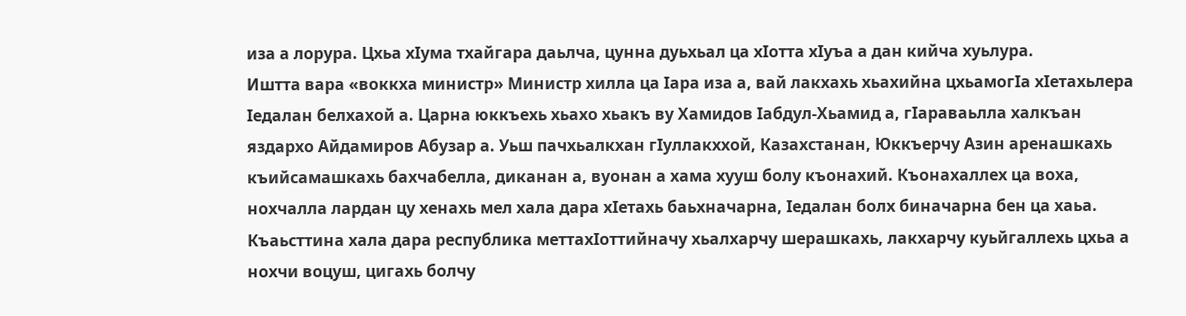иза а лорура. Цхьа хIума тхайгара даьлча, цунна дуьхьал ца хIотта хIуъа а дан кийча хуьлура.
Иштта вара «воккха министр» Министр хилла ца Iара иза а, вай лакхахь хьахийна цхьамогIа хIетахьлера Iедалан белхахой а. Царна юккъехь хьахо хьакъ ву Хамидов Iабдул-Хьамид а, гIараваьлла халкъан яздархо Айдамиров Абузар а. Уьш пачхьалкхан гIуллакххой, Казахстанан, Юккъерчу Азин аренашкахь къийсамашкахь бахчабелла, диканан а, вуонан а хама хууш болу къонахий. Къонахаллех ца воха, нохчалла лардан цу хенахь мел хала дара хIетахь баьхначарна, Iедалан болх биначарна бен ца хаьа. Къаьсттина хала дара республика меттахIоттийначу хьалхарчу шерашкахь, лакхарчу куьйгаллехь цхьа а нохчи воцуш, цигахь болчу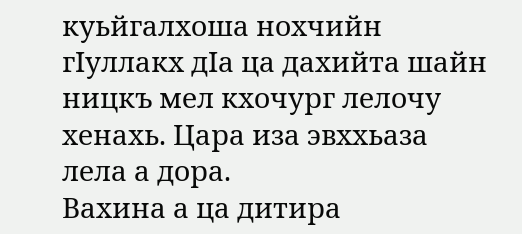куьйгалхоша нохчийн гIуллакх дIа ца дахийта шайн ницкъ мел кхочург лелочу хенахь. Цара иза эвххьаза лела а дора.
Вахина а ца дитира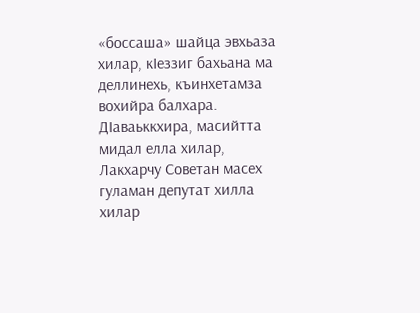«боссаша» шайца эвхьаза хилар, кIеззиг бахьана ма деллинехь, къинхетамза вохийра балхара. ДIаваьккхира, масийтта мидал елла хилар, Лакхарчу Советан масех гуламан депутат хилла хилар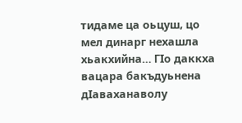тидаме ца оьцуш, цо мел динарг нехашла хьакхийна… ГIо даккха вацара бакъдуьнена дIаваханаволу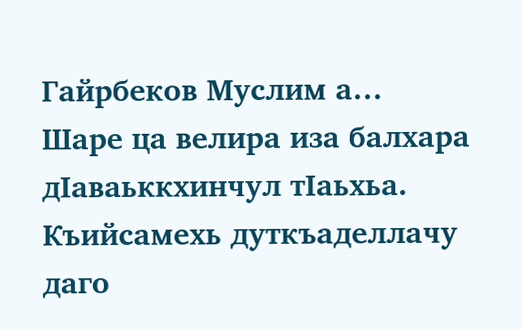Гайрбеков Муслим а…
Шаре ца велира иза балхара дIаваьккхинчул тIаьхьа. Къийсамехь дуткъаделлачу даго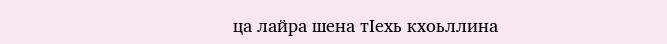ца лайра шена тIехь кхоьллина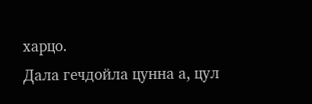харцо.
Дала гечдойла цунна а, цул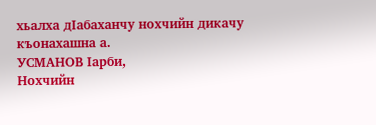хьалха дIабаханчу нохчийн дикачу къонахашна а.
УСМАНОВ Iарби,
Нохчийн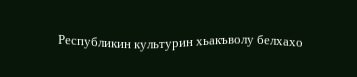Республикин культурин хьакъволу белхахо